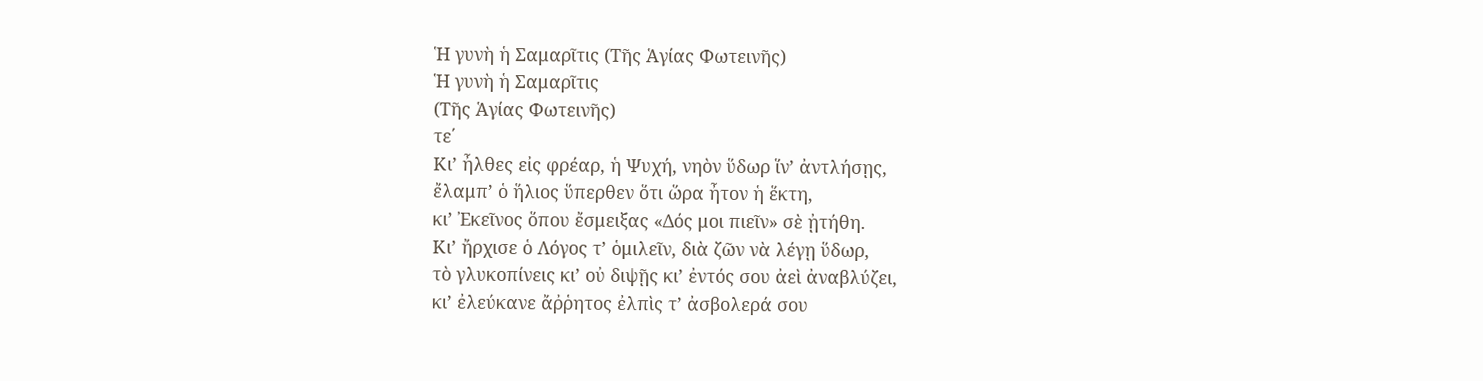Ἡ γυνὴ ἡ Σαμαρῖτις (Τῆς Ἁγίας Φωτεινῆς)
Ἡ γυνὴ ἡ Σαμαρῖτις
(Τῆς Ἁγίας Φωτεινῆς)
τε΄
Κι’ ἦλθες εἰς φρέαρ, ἡ Ψυχή, νηὸν ὕδωρ ἵν’ ἀντλήσῃς,
ἔλαμπ’ ὁ ἥλιος ὕπερθεν ὅτι ὥρα ἦτον ἡ ἕκτη,
κι’ Ἐκεῖνος ὅπου ἔσμειξας «Δός μοι πιεῖν» σὲ ᾐτήθη.
Κι’ ἤρχισε ὁ Λόγος τ’ ὁμιλεῖν, διὰ ζῶν νὰ λέγῃ ὕδωρ,
τὸ γλυκοπίνεις κι’ οὐ διψῇς κι’ ἐντός σου ἀεὶ ἀναβλύζει,
κι’ ἐλεύκανε ἄῤῥητος ἐλπὶς τ’ ἀσβολερά σου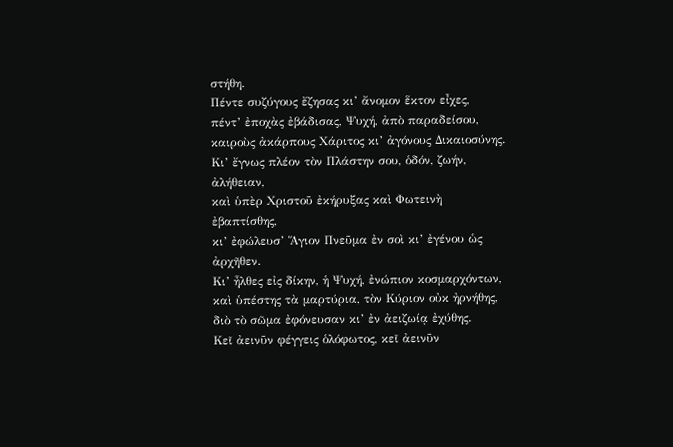στήθη.
Πέντε συζύγους ἔζησας κι’ ἄνομον ἕκτον εἶχες,
πέντ’ ἐποχὰς ἐβάδισας, Ψυχή, ἀπὸ παραδείσου,
καιροὺς ἀκάρπους Χάριτος κι’ ἀγόνους Δικαιοσύνης.
Κι’ ἔγνως πλέον τὸν Πλάστην σου, ὁδόν, ζωήν, ἀλήθειαν,
καὶ ὑπὲρ Χριστοῦ ἐκήρυξας καὶ Φωτεινὴ ἐβαπτίσθης,
κι’ ἐφώλευσ’ Ἅγιον Πνεῦμα ἐν σοὶ κι’ ἐγένου ὡς ἀρχῆθεν.
Κι’ ἦλθες εἰς δίκην, ἡ Ψυχή, ἐνώπιον κοσμαρχόντων,
καὶ ὑπέστης τὰ μαρτύρια, τὸν Κύριον οὐκ ἠρνήθης,
διὸ τὸ σῶμα ἐφόνευσαν κι’ ἐν ἀειζωίᾳ ἐχύθης.
Κεῖ ἀεινῦν φέγγεις ὁλόφωτος, κεῖ ἀεινῦν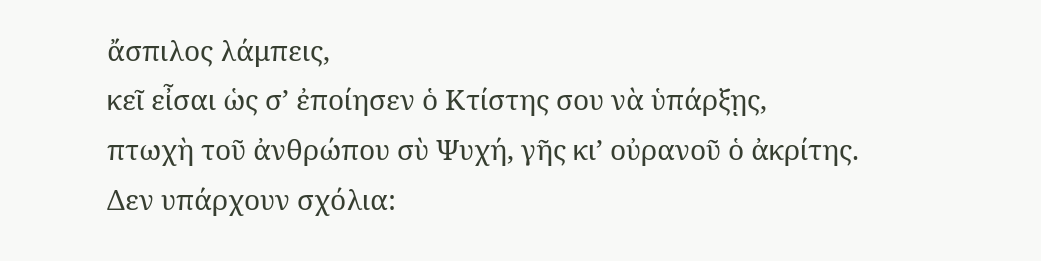ἄσπιλος λάμπεις,
κεῖ εἶσαι ὡς σ’ ἐποίησεν ὁ Κτίστης σου νὰ ὑπάρξῃς,
πτωχὴ τοῦ ἀνθρώπου σὺ Ψυχή, γῆς κι’ οὐρανοῦ ὁ ἀκρίτης.
Δεν υπάρχουν σχόλια: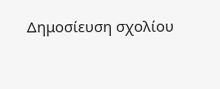Δημοσίευση σχολίου